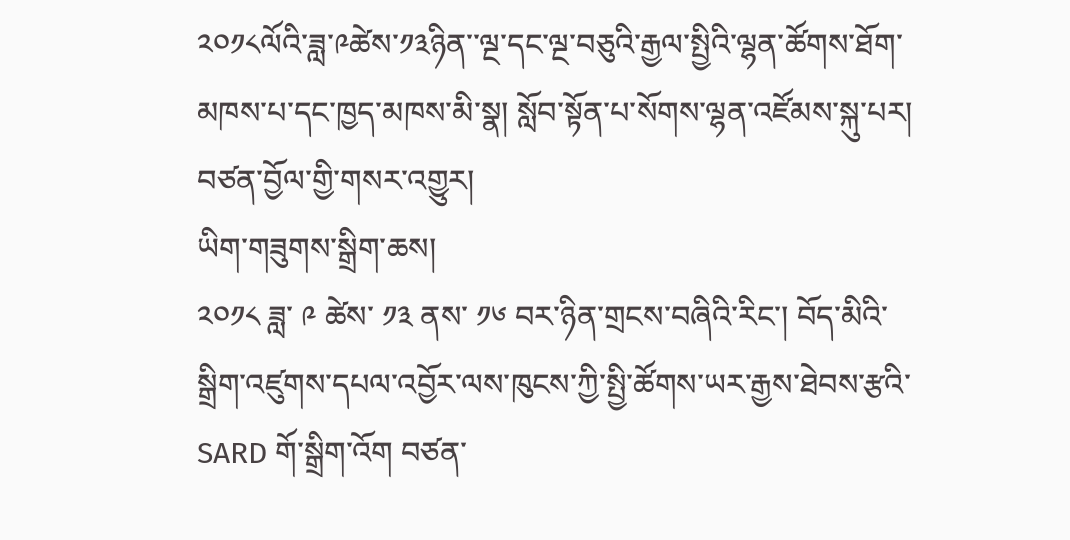༢༠༡༨ལོའི་ཟླ་༩ཚེས་༡༣ཉིན་་ལྔ་དང་ལྔ་བཅུའི་རྒྱལ་སྤྱིའི་ལྷན་ཚོགས་ཐོག་མཁས་པ་དང་ཁྱད་མཁས་མི་སྣ། སློབ་སྟོན་པ་སོགས་ལྷན་འཛོམས་སྐུ་པར།
བཙན་བྱོལ་གྱི་གསར་འགྱུར།
ཡིག་གཟུགས་སྒྲིག་ཆས།
༢༠༡༨ ཟླ་ ༩ ཚེས་ ༡༣ ནས་ ༡༦ བར་ཉིན་གྲངས་བཞིའི་རིང་། བོད་མིའི་སྒྲིག་འཛུགས་དཔལ་འབྱོར་ལས་ཁུངས་ཀྱི་སྤྱི་ཚོགས་ཡར་རྒྱས་ཐེབས་རྩའི་ SARD གོ་སྒྲིག་འོག བཙན་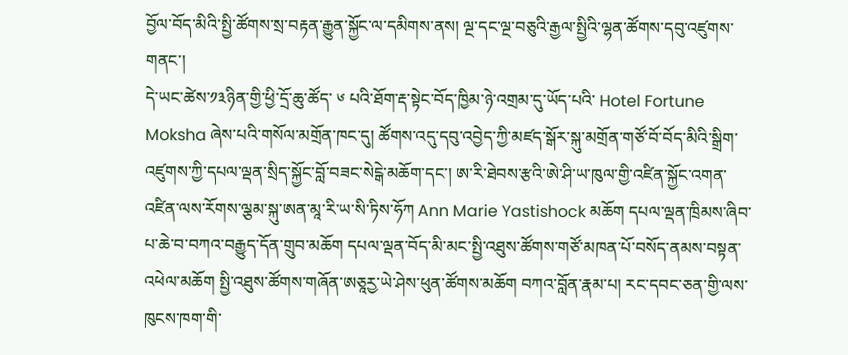བྱོལ་བོད་མིའི་སྤྱི་ཚོགས་སྲ་བརྟན་རྒྱུན་སྐྱོང་ལ་དམིགས་ནས། ལྔ་དང་ལྔ་བཅུའི་རྒྱལ་སྤྱིའི་ལྷན་ཚོགས་དབུ་འཛུགས་གནང་།
དེ་ཡང་ཚེས་༡༣ཉིན་གྱི་ཕྱི་དྲོ་ཆུ་ཚོད་ ༦ པའི་ཐོག་རྡ་སྟེང་བོད་ཁྱིམ་ཉེ་འགྲམ་དུ་ཡོད་པའི་ Hotel Fortune Moksha ཞེས་པའི་གསོལ་མགྲོན་ཁང་དུ། ཚོགས་འདུ་དབུ་འབྱེད་ཀྱི་མཛད་སྒོར་སྐུ་མགྲོན་གཙོ་བོ་བོད་མིའི་སྒྲིག་འཛུགས་ཀྱི་དཔལ་ལྡན་སྲིད་སྐྱོང་བློ་བཟང་སེངྒེ་མཆོག་དང་། ཨ་རི་ཐེབས་རྩའི་ཨེ་ཤི་ཡ་ཁུལ་གྱི་འཛིན་སྐྱོང་འགན་འཛིན་ལས་རོགས་ལྕམ་སྐུ་ཨན་མཱ་རི་ཡ་སི་ཏིས་ཧོཀ Ann Marie Yastishock མཆོག དཔལ་ལྡན་ཁྲིམས་ཞིབ་པ་ཆེ་བ་བཀའ་བརྒྱུད་དོན་གྲུབ་མཆོག དཔལ་ལྡན་བོད་མི་མང་སྤྱི་འཐུས་ཚོགས་གཙོ་མཁན་པོ་བསོད་ནམས་བསྟན་འཕེལ་མཆོག སྤྱི་འཐུས་ཚོགས་གཞོན་ཨཅཱརྱ་ཡེ་ཤེས་ཕུན་ཚོགས་མཆོག བཀའ་བློན་རྣམ་པ། རང་དབང་ཅན་གྱི་ལས་ཁུངས་ཁག་གི་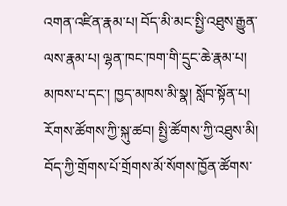འགན་འཛིན་རྣམ་པ། བོད་མི་མང་སྤྱི་འཐུས་རྒྱུན་ལས་རྣམ་པ། ལྷན་ཁང་ཁག་གི་དྲུང་ཆེ་རྣམ་པ། མཁས་པ་དང་། ཁྱད་མཁས་མི་སྣ། སློབ་སྟོན་པ། རོགས་ཚོགས་ཀྱི་སྐུ་ཚབ། སྤྱི་ཚོགས་ཀྱི་འཐུས་མི། བོད་ཀྱི་གྲོགས་པོ་གྲོགས་མོ་སོགས་ཁྱོན་ཚོགས་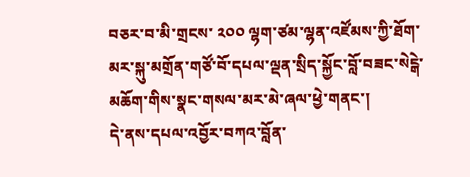བཅར་བ་མི་གྲངས་ ༢༠༠ ལྷག་ཙམ་ལྷན་འཛོམས་ཀྱི་ཐོག་མར་སྐུ་མགྲོན་གཙོ་བོ་དཔལ་ལྡན་སྲིད་སྐྱོང་བློ་བཟང་སེངྒེ་མཆོག་གིས་སྣང་གསལ་མར་མེ་ཞལ་ཕྱེ་གནང་།
དེ་ནས་དཔལ་འབྱོར་བཀའ་བློན་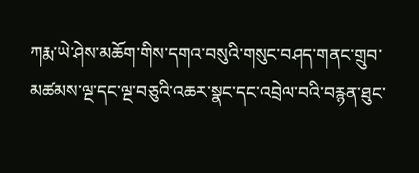ཀརྨ་ཡེ་ཤེས་མཆོག་གིས་དགའ་བསུའི་གསུང་བཤད་གནང་གྲུབ་མཚམས་ལྔ་དང་ལྔ་བཅུའི་འཆར་སྣང་དང་འབྲེལ་བའི་བརྙན་ཐུང་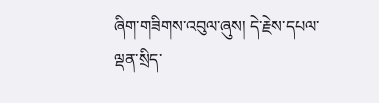ཞིག་གཟིགས་འབུལ་ཞུས། དེ་རྗེས་དཔལ་ལྡན་སྲིད་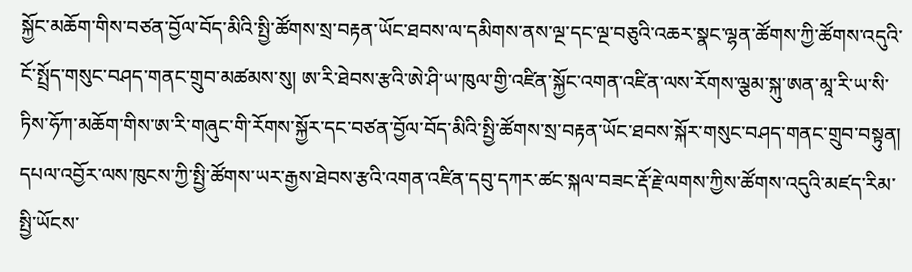སྐྱོང་མཆོག་གིས་བཙན་བྱོལ་བོད་མིའི་སྤྱི་ཚོགས་སྲ་བརྟན་ཡོང་ཐབས་ལ་དམིགས་ནས་ལྔ་དང་ལྔ་བཅུའི་འཆར་སྣང་ལྷན་ཚོགས་ཀྱི་ཚོགས་འདུའི་ངོ་སྤྲོད་གསུང་བཤད་གནང་གྲུབ་མཚམས་སུ། ཨ་རི་ཐེབས་རྩའི་ཨེ་ཤི་ཡ་ཁུལ་གྱི་འཛིན་སྐྱོང་འགན་འཛིན་ལས་རོགས་ལྕམ་སྐུ་ཨན་མཱ་རི་ཡ་སི་ཏིས་ཧོཀ་མཆོག་གིས་ཨ་རི་གཞུང་གི་རོགས་སྐྱོར་དང་བཙན་བྱོལ་བོད་མིའི་སྤྱི་ཚོགས་སྲ་བརྟན་ཡོང་ཐབས་སྐོར་གསུང་བཤད་གནང་གྲུབ་བསྟུན།
དཔལ་འབྱོར་ལས་ཁུངས་ཀྱི་སྤྱི་ཚོགས་ཡར་རྒྱས་ཐེབས་རྩའི་འགན་འཛིན་དབུ་དཀར་ཚང་སྐལ་བཟང་རྡོ་རྗེ་ལགས་ཀྱིས་ཚོགས་འདུའི་མཛད་རིམ་སྤྱི་ཡོངས་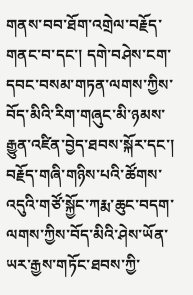གནས་བབ་ཐོག་འགྲེལ་བརྗོད་གནང་བ་དང་། དགེ་བཤེས་ངག་དབང་བསམ་གཏན་ལགས་ཀྱིས་བོད་མིའི་རིག་གཞུང་མི་ཉམས་རྒྱུན་འཛིན་བྱེད་ཐབས་སྐོར་དང་། བརྗོད་གཞི་གཉིས་པའི་ཚོགས་འདུའི་གཙོ་སྐྱོང་ཀརྨ་ཆུང་བདག་ལགས་ཀྱིས་བོད་མིའི་ཤེས་ཡོན་ཡར་རྒྱས་གཏོང་ཐབས་ཀྱི་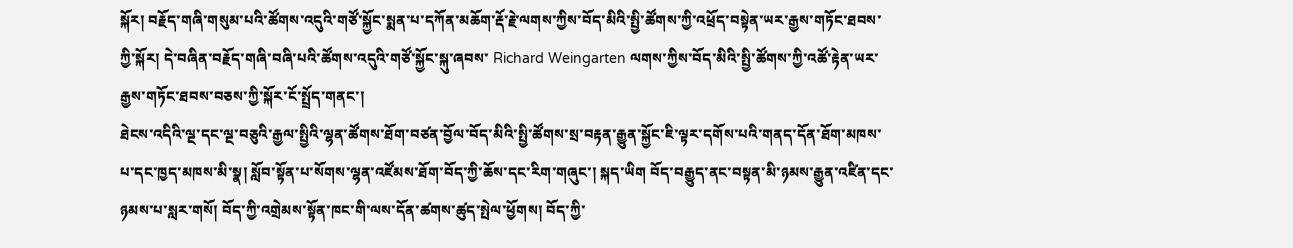སྐོར། བརྗོད་གཞི་གསུམ་པའི་ཚོགས་འདུའི་གཙོ་སྐྱོང་སྨན་པ་དཀོན་མཆོག་རྡོ་རྗེ་ལགས་ཀྱིས་བོད་མིའི་སྤྱི་ཚོགས་ཀྱི་འཕྲོད་བསྟེན་ཡར་རྒྱས་གཏོང་ཐབས་ཀྱི་སྐོར། དེ་བཞིན་བརྗོད་གཞི་བཞི་པའི་ཚོགས་འདུའི་གཙོ་སྐྱོང་སྐུ་ཞབས་ Richard Weingarten ལགས་ཀྱིས་བོད་མིའི་སྤྱི་ཚོགས་ཀྱི་འཚོ་རྟེན་ཡར་རྒྱས་གཏོང་ཐབས་བཅས་ཀྱི་སྐོར་ངོ་སྤྲོད་གནང་།
ཐེངས་འདིའི་ལྔ་དང་ལྔ་བཅུའི་རྒྱལ་སྤྱིའི་ལྷན་ཚོགས་ཐོག་བཙན་བྱོལ་བོད་མིའི་སྤྱི་ཚོགས་སྲ་བརྟན་རྒྱུན་སྐྱོང་ཇི་ལྟར་དགོས་པའི་གནད་དོན་ཐོག་མཁས་པ་དང་ཁྱད་མཁས་མི་སྣ། སློབ་སྟོན་པ་སོགས་ལྷན་འཛོམས་ཐོག་བོད་ཀྱི་ཆོས་དང་རིག་གཞུང་། སྐད་ཡིག བོད་བརྒྱུད་ནང་བསྟན་མི་ཉམས་རྒྱུན་འཛིན་དང་ཉམས་པ་སླར་གསོ། བོད་ཀྱི་འགྲེམས་སྟོན་ཁང་གི་ལས་དོན་ཚགས་ཚུད་སྤེལ་ཕྱོགས། བོད་ཀྱི་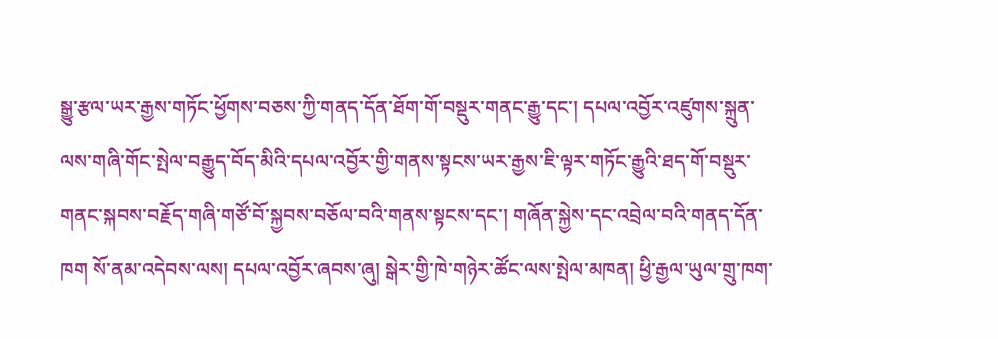སྒྱུ་རྩལ་ཡར་རྒྱས་གཏོང་ཕྱོགས་བཅས་ཀྱི་གནད་དོན་ཐོག་གོ་བསྡུར་གནང་རྒྱུ་དང་། དཔལ་འབྱོར་འཛུགས་སྐྲུན་ལས་གཞི་གོང་སྤེལ་བརྒྱུད་བོད་མིའི་དཔལ་འབྱོར་གྱི་གནས་སྟངས་ཡར་རྒྱས་ཇི་ལྟར་གཏོང་རྒྱུའི་ཐད་གོ་བསྡུར་གནང་སྐབས་བརྗོད་གཞི་གཙོ་བོ་སྐྱབས་བཅོལ་བའི་གནས་སྟངས་དང་། གཞོན་སྐྱེས་དང་འབྲེལ་བའི་གནད་དོན་ཁག སོ་ནམ་འདེབས་ལས། དཔལ་འབྱོར་ཞབས་ཞུ། སྒེར་གྱི་ཁེ་གཉེར་ཚོང་ལས་སྤེལ་མཁན། ཕྱི་རྒྱལ་ཡུལ་གྲུ་ཁག་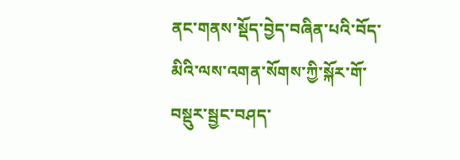ནང་གནས་སྡོད་བྱེད་བཞིན་པའི་བོད་མིའི་ལས་འགན་སོགས་ཀྱི་སྐོར་གོ་བསྡུར་སྦྱང་བཤད་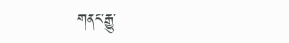གནང་རྒྱུ་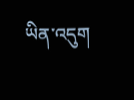ཡིན་འདུག